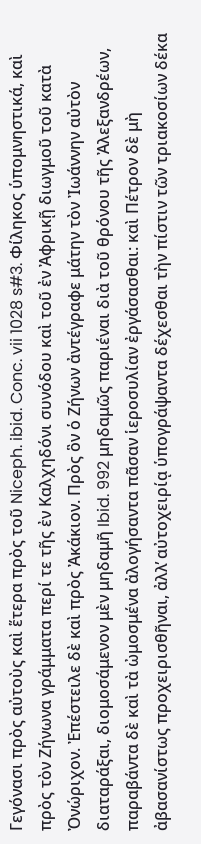Γεγόνασι πρὸς αὐτοὺς καὶ ἕτερα πρὸς τοῦ Niceph. ibid. Conc. vii 1028 s#3. Φίληκος ὑπομνηστικά, καὶ πρὸς τὸν Ζήνωνα γράμματα περί τε τῆς ἐν Καλχηδόνι συνόδου καὶ τοῦ ἐν Ἀφρικῇ διωγμοῦ τοῦ κατὰ Ὀνώριχον. Ἐπέστειλε δὲ καὶ πρὸς Ἀκάκιον. Πρὸς ὃν ὁ Ζήνων ἀντέγραφε μάτην τὸν Ἰωάννην αὐτὸν διαταράξαι, διομοσάμενον μὲν μηδαμῆ Ibid. 992 μηδαμῶς παριέναι διὰ τοῦ θρόνου τῆς Ἀλεξανδρέων, παραβάντα δὲ καὶ τὰ ὠμοσμένα ἀλογήσαντα πᾶσαν ἱεροσυλίαν ἐργάσασθαι: καὶ Πέτρον δὲ μὴ ἀβασανίστως προχειρισθῆναι, ἀλλ̓ αὐτοχειρίᾳ ὑπογράψαντα δέχεσθαι τὴν πίστιν τῶν τριακοσίων δέκα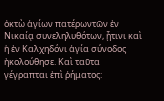ὀκτὼ ἁγίων πατέρωντῶν ἐν Νικαίᾳ συνεληλυθότων, ᾗτινι καὶ ἡ ἐν Καλχηδόνι ἁγία σύνοδος ἠκολούθησε. Καὶ ταῦτα γέγραπται ἐπὶ ῥήματος: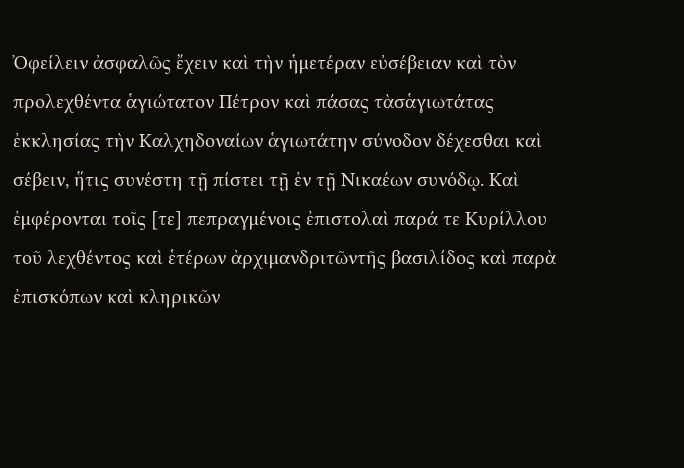Ὀφείλειν ἀσφαλῶς ἔχειν καὶ τὴν ἡμετέραν εὐσέβειαν καὶ τὸν προλεχθέντα ἁγιώτατον Πέτρον καὶ πάσας τὰσἁγιωτάτας ἐκκλησίας τὴν Καλχηδοναίων ἁγιωτάτην σύνοδον δέχεσθαι καὶ σέβειν, ἥτις συνέστη τῇ πίστει τῇ ἐν τῇ Νικαέων συνόδῳ. Καὶ ἐμφέρονται τοῖς [τε] πεπραγμένοις ἐπιστολαὶ παρά τε Κυρίλλου τοῦ λεχθέντος καὶ ἑτέρων ἀρχιμανδριτῶντῆς βασιλίδος καὶ παρὰ ἐπισκόπων καὶ κληρικῶν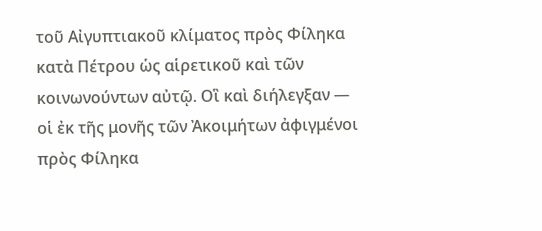τοῦ Αἰγυπτιακοῦ κλίματος πρὸς Φίληκα κατὰ Πέτρου ὡς αἱρετικοῦ καὶ τῶν κοινωνούντων αὐτῷ. Οἳ καὶ διήλεγξαν — οἱ ἐκ τῆς μονῆς τῶν Ἀκοιμήτων ἀφιγμένοι πρὸς Φίληκα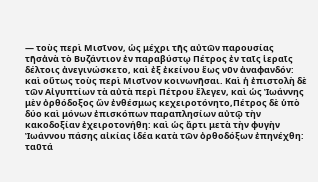— τοὺς περὶ Μισῖνον, ὡς μέχρι τῆς αὐτῶν παρουσίας τῆσἀνὰ τὸ Βυζάντιον ἐν παραβύστῳ Πέτρος ἐν ταῖς ἱεραῖς δέλτοις ἀνεγινώσκετο, καὶ ἐξ ἐκείνου ἕως νῦν ἀναφανδόν: καὶ οὕτως τοὺς περὶ Μισῖνον κοινωνῆσαι. Καὶ ἡ ἐπιστολὴ δὲ τῶν Αἰγυπτίων τὰ αὐτὰ περὶ Πέτρου ἔλεγεν, καὶ ὡς Ἰωάννης μὲν ὀρθόδοξος ὢν ἐνθέσμως κεχειροτόνητο,Πέτρος δὲ ὑπὸ δύο καὶ μόνων ἐπισκόπων παραπλησίων αὐτῷ τὴν κακοδοξίαν ἐχειροτονήθη: καὶ ὡς ἄρτι μετὰ τὴν φυγὴν Ἰωάννου πάσης αἰκίας ἰδέα κατὰ τῶν ὀρθοδόξων ἐπηνέχθη: ταῦτά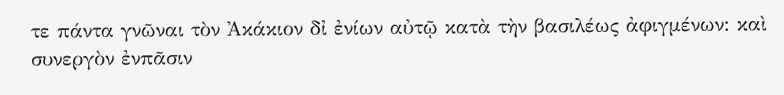τε πάντα γνῶναι τὸν Ἀκάκιον δἰ ἐνίων αὐτῷ κατὰ τὴν βασιλέως ἀφιγμένων: καὶ συνεργὸν ἐνπᾶσιν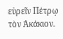εὑρεῖν Πέτρῳ τὸν Ἀκάκιον.